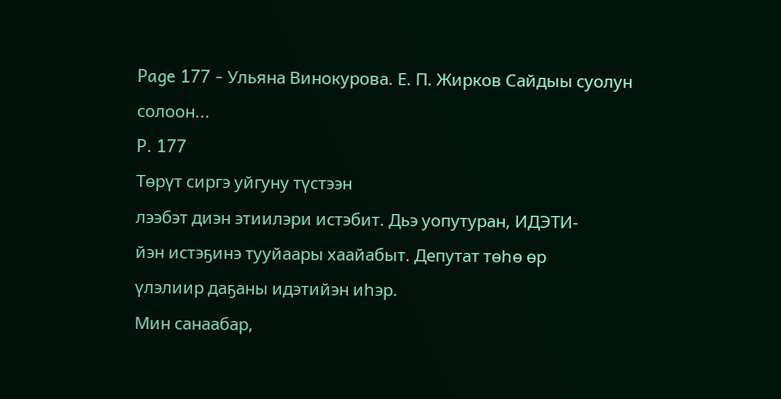Page 177 - Ульяна Винокурова. Е. П. Жирков Сайдыы суолун солоон...
P. 177
Төрүт сиргэ уйгуну түстээн
лээбэт диэн этиилэри истэбит. Дьэ уопутуран, ИДЭТИ-
йэн истэҕинэ тууйаары хаайабыт. Депутат төһө өр
үлэлиир даҕаны идэтийэн иһэр.
Мин санаабар,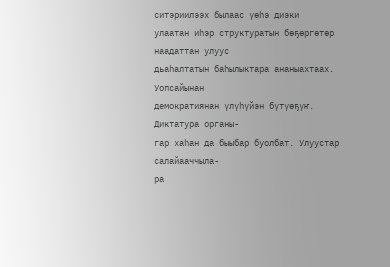ситэриилээх былаас үөһэ диэки
улаатан иһэр структуратын бөҕөргөтөр наадаттан улуус
дьаһалтатын баһылыктара ананыахтаах. Уопсайынан
демократиянан үлүһүйэн бүтүөҕүҥ. Диктатура органы-
гар хаһан да быыбар буолбат. Улуустар салайааччыла-
ра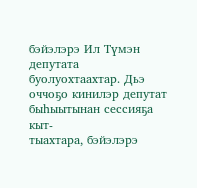бэйэлэрэ Ил Түмэн депутата буолуохтаахтар. Дьэ
оччоҕо кинилэр депутат быһыытынан сессияҕа кыт-
тыахтара, бэйэлэрэ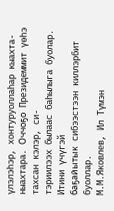үлэлэһэр, хонтуруоллаһар кыахта-
ныахтара. Оччоҕо Президеммит үөһэ тахсан кэлэр, си-
тэриилээх былаас баһылыга буолар. Итини үчүгэй
баҕайытык сибээстээн киллэрбит буоллар.
М.М.Яковлев, Ил Түмэн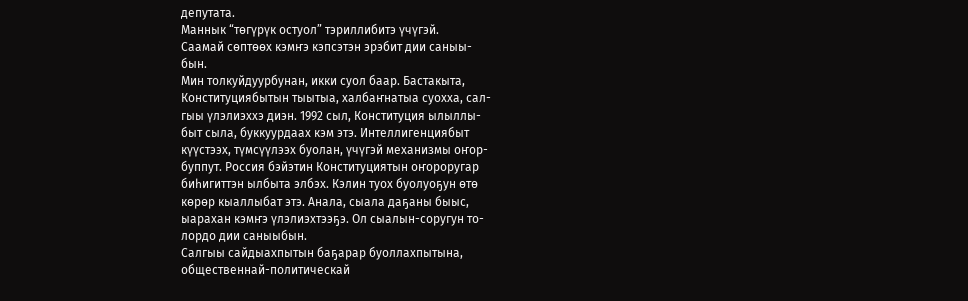депутата.
Маннык “төгүрүк остуол” тэриллибитэ үчүгэй.
Саамай сөптөөх кэмҥэ кэпсэтэн эрэбит дии саныы-
бын.
Мин толкуйдуурбунан, икки суол баар. Бастакыта,
Конституциябытын тыытыа, халбаҥнатыа суохха, сал-
гыы үлэлиэххэ диэн. 1992 сыл, Конституция ылыллы-
быт сыла, буккуурдаах кэм этэ. Интеллигенциябыт
күүстээх, түмсүүлээх буолан, үчүгэй механизмы оҥор-
буппут. Россия бэйэтин Конституциятын оҥороругар
биһигиттэн ылбыта элбэх. Кэлин туох буолуоҕун өтө
көрөр кыаллыбат этэ. Анала, сыала даҕаны быыс,
ыарахан кэмҥэ үлэлиэхтээҕэ. Ол сыалын-соругун то-
лордо дии саныыбын.
Салгыы сайдыахпытын баҕарар буоллахпытына,
общественнай-политическай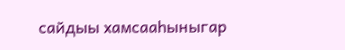сайдыы хамсааһыныгар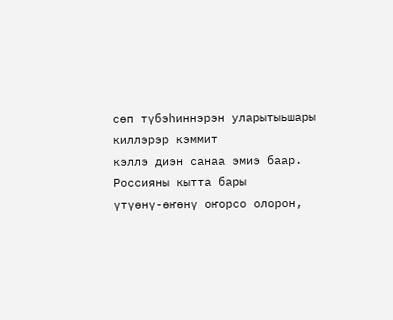сөп түбэһиннэрэн уларытыьшары киллэрэр кэммит
кэллэ диэн санаа эмиэ баар. Россияны кытта бары
үтүөнү-өҥөнү оҥорсо олорон,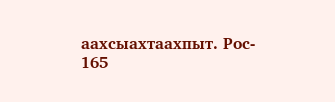аахсыахтаахпыт. Рос-
165